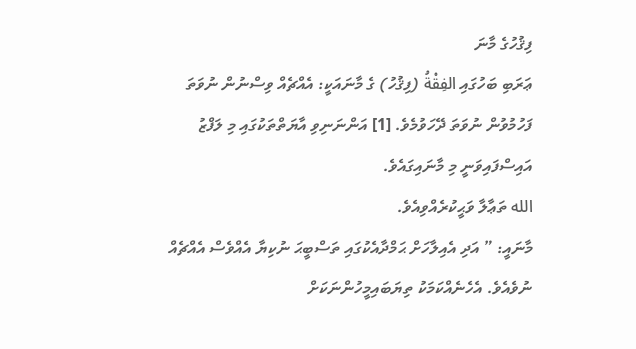ފިޤުހުގެ މާނަ
ޢަރަބި ބަހުގައި الفِقْةُ (ފިޤުހު) ގެ މާނައަކީ: އެއްޗެއް ވިސްނުން ނުވަތަ ފަހުމުވުން ނުވަތަ ދޭހަވުމެވެ. [1] އަންނަނިވި އާޔަތްތަކުގައި މި ލަފްޒު އައިސްފައިވަނީ މި މާނައިގައެވެ.
الله ތަޢާލާ ވަޙީކުރެއްވިއެވެ.
މާނައީ: ” އަދި އެއިލާހަށް ޙަމްދާއެކުގައި ތަސްބީޙަ ނުކިޔާ އެއްވެސް އެއްޗެއް ނުވެއެވެ. އެހެނެއްކަމަކު ތިޔަބައިމީހުންނަކަށް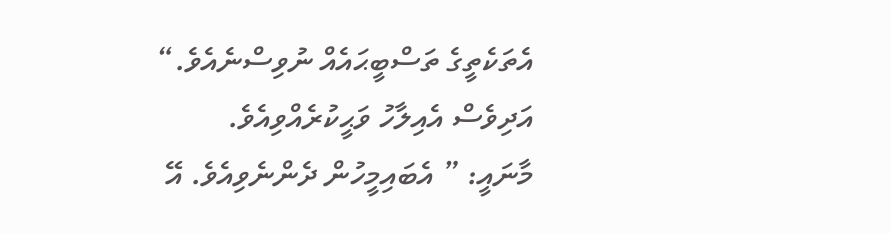އެތަކެތީގެ ތަސްބީޙައެއް ނުވިސްނެއެވެ.“
އަދިވެސް އެއިލާހު ވަޙީކުރެއްވިއެވެ.
މާނައީ: ” އެބައިމީހުން ދެންނެވިއެވެ. އޭ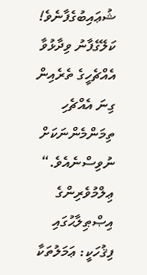ޝުޢައިބުގެފާނެވެ! ކަލޭގެފާނު ވިދާޅުވާ އެއްޗެހީގެ ތެރެއިން ގިނަ އެއްޗެހި ތިމަންމެންނަކަށް ނުވިސްނެއެވެ.“
ޢިލްމުވެރިންގެ އިޞްޠިލާޙުގައި ފިޤުހަކީ: ޢަމަލުތަކާ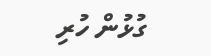ގުޅުން ހުރި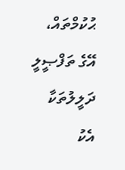ޙުކުމްތައް، އޭގެ ތަފްޞީލީ ދަލީލުތަކާ އެކު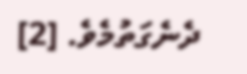ދެނެގަތުމެވެ. [2]